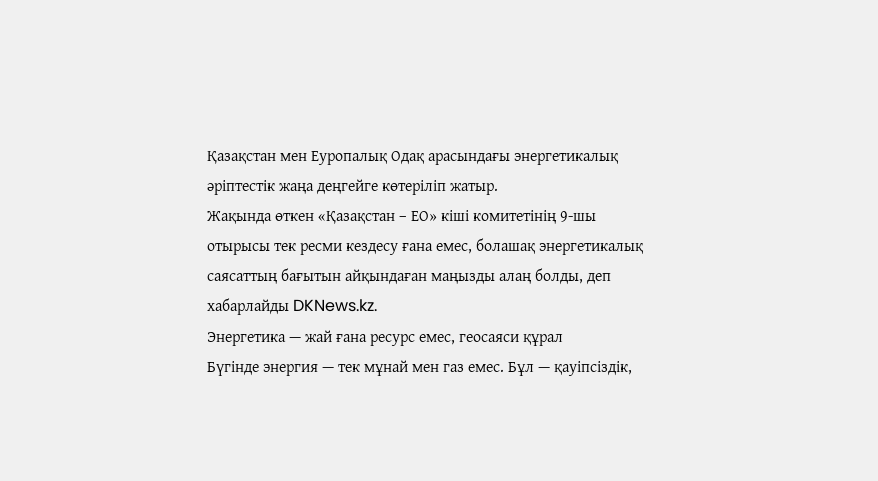Қазақстан мен Еуропалық Одақ арасындағы энергетикалық әріптестік жаңа деңгейге көтеріліп жатыр.
Жақында өткен «Қазақстан – ЕО» кіші комитетінің 9-шы отырысы тек ресми кездесу ғана емес, болашақ энергетикалық саясаттың бағытын айқындаған маңызды алаң болды, деп хабарлайды DKNews.kz.
Энергетика — жай ғана ресурс емес, геосаяси құрал
Бүгінде энергия — тек мұнай мен газ емес. Бұл — қауіпсіздік,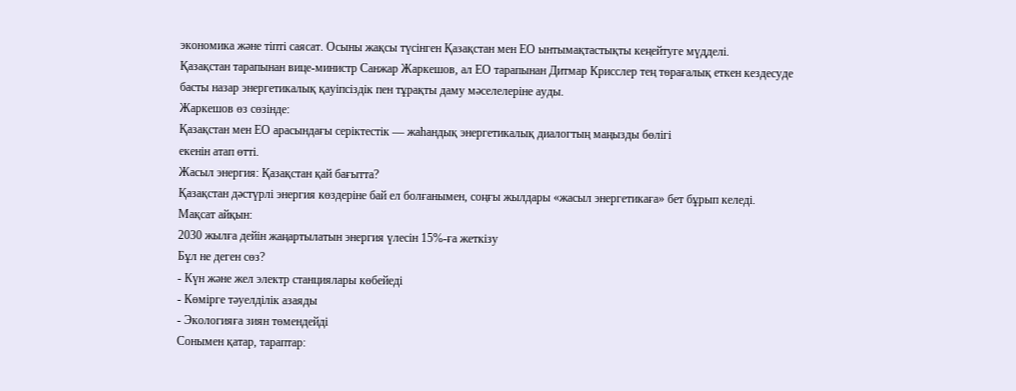экономика және тіпті саясат. Осыны жақсы түсінген Қазақстан мен ЕО ынтымақтастықты кеңейтуге мүдделі.
Қазақстан тарапынан вице-министр Санжар Жаркешов, ал ЕО тарапынан Дитмар Крисслер тең төрағалық еткен кездесуде басты назар энергетикалық қауіпсіздік пен тұрақты даму мәселелеріне ауды.
Жаркешов өз сөзінде:
Қазақстан мен ЕО арасындағы серіктестік — жаһандық энергетикалық диалогтың маңызды бөлігі
екенін атап өтті.
Жасыл энергия: Қазақстан қай бағытта?
Қазақстан дәстүрлі энергия көздеріне бай ел болғанымен, соңғы жылдары «жасыл энергетикаға» бет бұрып келеді.
Мақсат айқын:
2030 жылға дейін жаңартылатын энергия үлесін 15%-ға жеткізу
Бұл не деген сөз?
- Күн және жел электр станциялары көбейеді
- Көмірге тәуелділік азаяды
- Экологияға зиян төмендейді
Сонымен қатар, тараптар: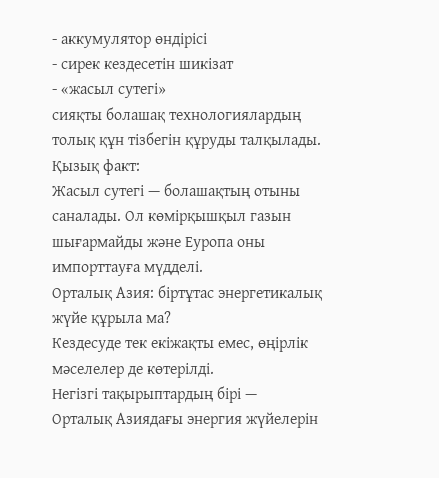- аккумулятор өндірісі
- сирек кездесетін шикізат
- «жасыл сутегі»
сияқты болашақ технологиялардың толық құн тізбегін құруды талқылады.
Қызық факт:
Жасыл сутегі — болашақтың отыны саналады. Ол көмірқышқыл газын шығармайды және Еуропа оны импорттауға мүдделі.
Орталық Азия: біртұтас энергетикалық жүйе құрыла ма?
Кездесуде тек екіжақты емес, өңірлік мәселелер де көтерілді.
Негізгі тақырыптардың бірі —
Орталық Азиядағы энергия жүйелерін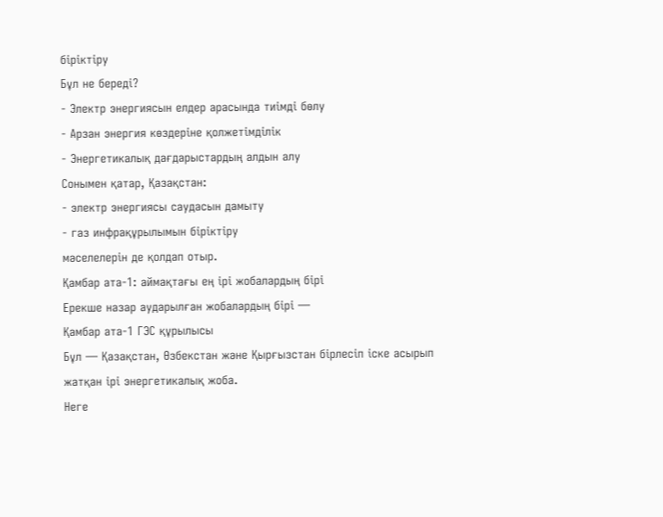біріктіру
Бұл не береді?
- Электр энергиясын елдер арасында тиімді бөлу
- Арзан энергия көздеріне қолжетімділік
- Энергетикалық дағдарыстардың алдын алу
Сонымен қатар, Қазақстан:
- электр энергиясы саудасын дамыту
- газ инфрақұрылымын біріктіру
мәселелерін де қолдап отыр.
Қамбар ата-1: аймақтағы ең ірі жобалардың бірі
Ерекше назар аударылған жобалардың бірі —
Қамбар ата-1 ГЭС құрылысы
Бұл — Қазақстан, Өзбекстан және Қырғызстан бірлесіп іске асырып жатқан ірі энергетикалық жоба.
Неге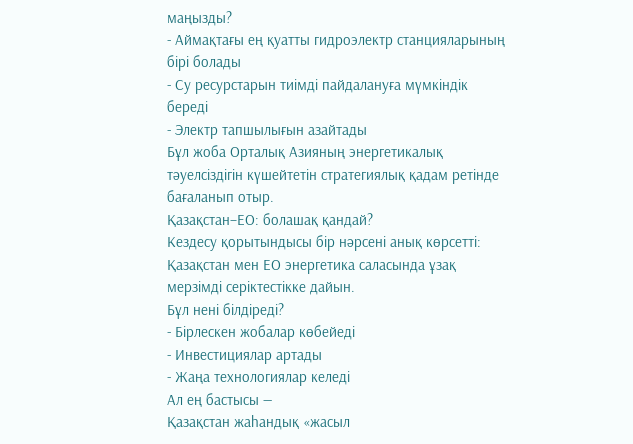маңызды?
- Аймақтағы ең қуатты гидроэлектр станцияларының бірі болады
- Су ресурстарын тиімді пайдалануға мүмкіндік береді
- Электр тапшылығын азайтады
Бұл жоба Орталық Азияның энергетикалық тәуелсіздігін күшейтетін стратегиялық қадам ретінде бағаланып отыр.
Қазақстан–ЕО: болашақ қандай?
Кездесу қорытындысы бір нәрсені анық көрсетті:
Қазақстан мен ЕО энергетика саласында ұзақ мерзімді серіктестікке дайын.
Бұл нені білдіреді?
- Бірлескен жобалар көбейеді
- Инвестициялар артады
- Жаңа технологиялар келеді
Ал ең бастысы —
Қазақстан жаһандық «жасыл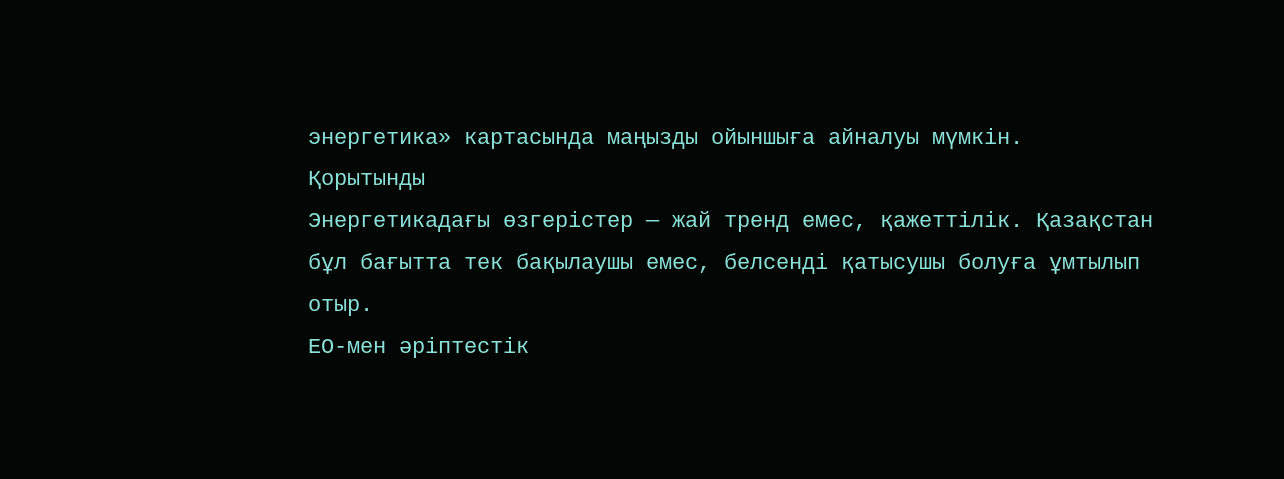энергетика» картасында маңызды ойыншыға айналуы мүмкін.
Қорытынды
Энергетикадағы өзгерістер — жай тренд емес, қажеттілік. Қазақстан бұл бағытта тек бақылаушы емес, белсенді қатысушы болуға ұмтылып отыр.
ЕО-мен әріптестік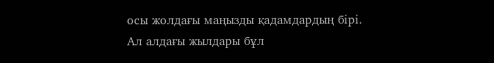осы жолдағы маңызды қадамдардың бірі.
Ал алдағы жылдары бұл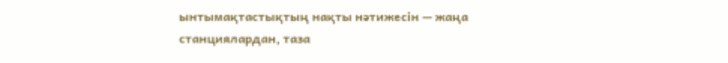ынтымақтастықтың нақты нәтижесін — жаңа станциялардан, таза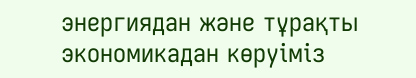энергиядан және тұрақты экономикадан көруіміз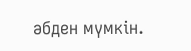әбден мүмкін.